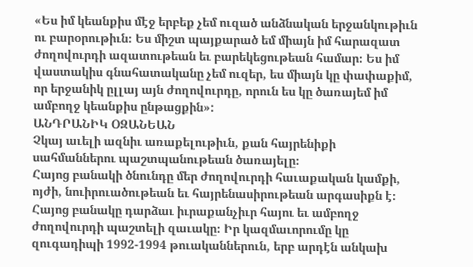«Ես իմ կեանքիս մէջ երբեք չեմ ուզած անձնական երջանկութիւն ու բարօրութիւն։ Ես միշտ պայքարած եմ միայն իմ հարազատ ժողովուրդի ազատութեան եւ բարեկեցութեան համար։ Ես իմ վաստակիս գնահատականը չեմ ուզեր, ես միայն կը փափաքիմ, որ երջանիկ ըլլայ այն ժողովուրդը, որուն ես կը ծառայեմ իմ ամբողջ կեանքիս ընթացքին»:
ԱՆԴՐԱՆԻԿ ՕԶԱՆԵԱՆ
Չկայ աւելի ազնիւ առաքելութիւն, քան հայրենիքի սահմաններու պաշտպանութեան ծառայելը։
Հայոց բանակի ծնունդը մեր ժողովուրդի հաւաքական կամքի, ոյժի, նուիրուածութեան եւ հայրենասիրութեան արգասիքն է։ Հայոց բանակը դարձաւ իւրաքանչիւր հայու եւ ամբողջ ժողովուրդի պաշտելի զաւակը։ Իր կազմաւորումը կը զուգադիպի 1992-1994 թուականներուն, երբ արդէն անկախ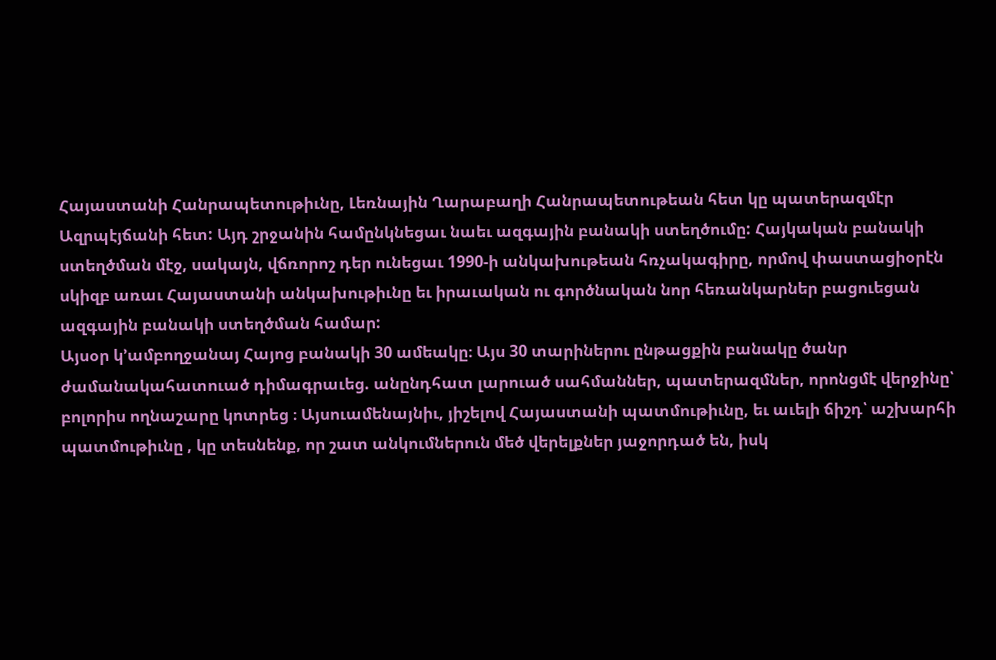Հայաստանի Հանրապետութիւնը, Լեռնային Ղարաբաղի Հանրապետութեան հետ կը պատերազմէր Ազրպէյճանի հետ: Այդ շրջանին համընկնեցաւ նաեւ ազգային բանակի ստեղծումը: Հայկական բանակի ստեղծման մէջ, սակայն, վճռորոշ դեր ունեցաւ 1990-ի անկախութեան հռչակագիրը, որմով փաստացիօրէն սկիզբ առաւ Հայաստանի անկախութիւնը եւ իրաւական ու գործնական նոր հեռանկարներ բացուեցան ազգային բանակի ստեղծման համար:
Այսօր կ’ամբողջանայ Հայոց բանակի 30 ամեակը։ Այս 30 տարիներու ընթացքին բանակը ծանր ժամանակահատուած դիմագրաւեց. անընդհատ լարուած սահմաններ, պատերազմներ, որոնցմէ վերջինը՝ բոլորիս ողնաշարը կոտրեց ։ Այսուամենայնիւ, յիշելով Հայաստանի պատմութիւնը, եւ աւելի ճիշդ՝ աշխարհի պատմութիւնը , կը տեսնենք, որ շատ անկումներուն մեծ վերելքներ յաջորդած են, իսկ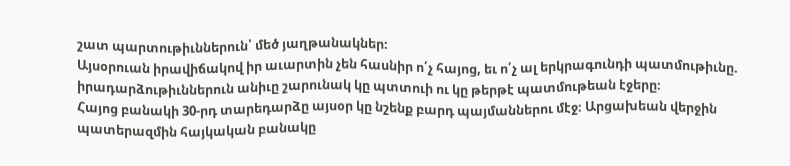շատ պարտութիւններուն՝ մեծ յաղթանակներ։
Այսօրուան իրավիճակով իր աւարտին չեն հասնիր ո՛չ հայոց, եւ ո՛չ ալ երկրագունդի պատմութիւնը. իրադարձութիւններուն անիւը շարունակ կը պտտուի ու կը թերթէ պատմութեան էջերը։
Հայոց բանակի 30-րդ տարեդարձը այսօր կը նշենք բարդ պայմաններու մէջ։ Արցախեան վերջին պատերազմին հայկական բանակը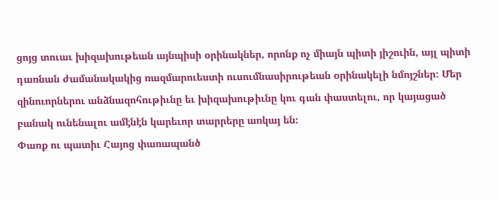ցոյց տուաւ խիզախութեան այնպիսի օրինակներ, որոնք ոչ միայն պիտի յիշուին, այլ պիտի դառնան ժամանակակից ռազմարուեստի ուսումնասիրութեան օրինակելի նմոյշներ: Մեր զինուորներու անձնազոհութիւնը եւ խիզախութիւնը կու գան փաստելու, որ կայացած բանակ ունենալու ամէնէն կարեւոր տարրերը առկայ են։
Փառք ու պատիւ Հայոց փառապանծ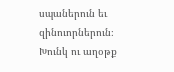սպաներուն եւ զինուորներուն։
Խունկ ու աղօթք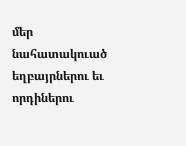մեր նահատակուած եղբայրներու եւ որդիներու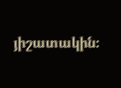յիշատակին։